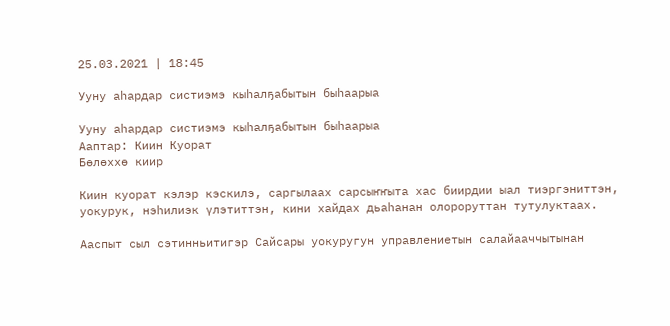25.03.2021 | 18:45

Ууну аһардар систиэмэ кыһалҕабытын быһаарыа

Ууну аһардар систиэмэ кыһалҕабытын быһаарыа
Ааптар: Киин Куорат
Бөлөххө киир

Киин куорат кэлэр кэскилэ, саргылаах сарсыҥҥыта хас биирдии ыал тиэргэниттэн, уокурук, нэһилиэк үлэтиттэн, кини хайдах дьаһанан олороруттан тутулуктаах.

Ааспыт сыл сэтинньитигэр Сайсары уокуругун управлениетын салайааччытынан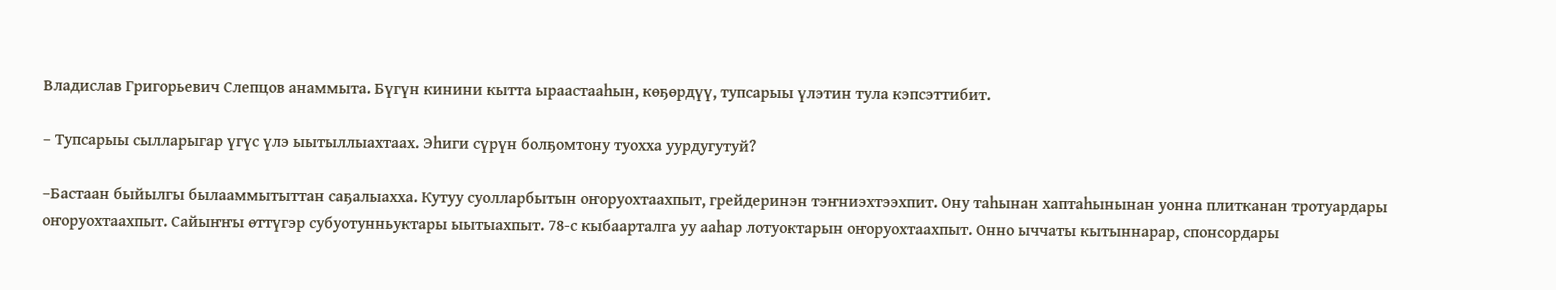Владислав Григорьевич Слепцов анаммыта. Бүгүн кинини кытта ыраастааһын, көҕөрдүү, тупсарыы үлэтин тула кэпсэттибит.

– Тупсарыы сылларыгар үгүс үлэ ыытыллыахтаах. Эһиги сүрүн болҕомтону туохха уурдугутуй?

–Бастаан быйылгы былааммытыттан саҕалыахха. Кутуу суолларбытын оҥоруохтаахпыт, грейдеринэн тэҥниэхтээхпит. Ону таһынан хаптаһынынан уонна плитканан тротуардары оҥоруохтаахпыт. Сайыҥҥы өттүгэр субуотунньуктары ыытыахпыт. 78-с кыбаарталга уу ааһар лотуоктарын оҥоруохтаахпыт. Онно ыччаты кытыннарар, спонсордары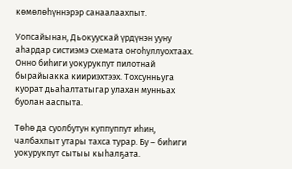көмөлөһүннэрэр санаалаахпыт.

Уопсайынан, Дьокуускай үрдүнэн ууну аһардар систиэмэ схемата оҥоһуллуохтаах. Онно биһиги уокурукпут пилотнай бырайыакка киириэхтээх. Тохсунньуга куорат дьаһалтатыгар улахан мунньах буолан ааспыта.

Төһө да суолбутун куппуппут иһин, чалбахпыт утары тахса турар. Бу – биһиги уокурукпут сытыы кыһалҕата.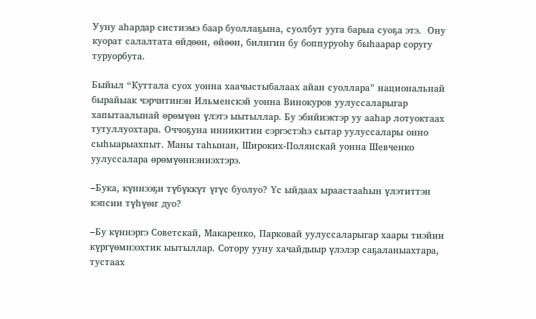Ууну аһардар систиэмэ баар буоллаҕына, суолбут ууга барыа суоҕа этэ.  Ону куорат салалтата өйдөөн, өйөөн, билигин бу боппуруоһу быһаарар соругу туруорбута.

Быйыл “Куттала суох уонна хаачыстыбалаах айан суоллара” национальнай бырайыак чэрчитинэн Ильменскэй уонна Винокуров уулуссаларыгар хапытаалынай өрөмүөн үлэтэ ыытыллар. Бу эбийиэктэр уу ааһар лотуоктаах тутуллуохтара. Оччоҕуна инникитин сэргэстэһэ сытар уулуссалары онно сыһыарыахпыт. Маны таһынан, Широких-Полянскай уонна Шевченко уулуссалара өрөмүөннэниэхтэрэ.

–Бука, күннээҕи түбүккүт үгүс буолуо? Үс ыйдаах ыраастааһын үлэтиттэн кэпсии түһүөҥ дуо?

–Бу күннэргэ Советскай, Макаренко, Парковай уулуссаларыгар хаары тиэйии күргүөмнээхтик ыытыллар. Сотору ууну хачайдыыр үлэлэр саҕаланыахтара, тустаах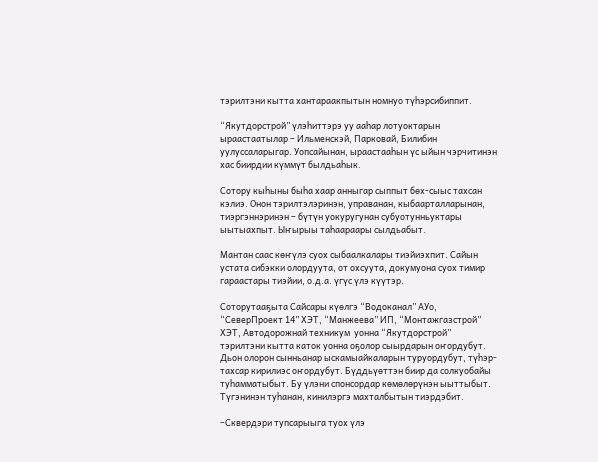тэрилтэни кытта хантараакпытын номнуо түһэрсибиппит.

“Якутдорстрой” үлэһиттэрэ уу ааһар лотуоктарын ыраастаатылар – Ильменскэй, Парковай, Билибин уулуссаларыгар. Уопсайынан, ыраастааһын үс ыйын чэрчитинэн хас биирдии күммүт былдьаһык.

Сотору кыһыны быһа хаар анныгар сыппыт бөх-сыыс тахсан кэлиэ. Онон тэрилтэлэринэн, управанан, кыбаарталларынан, тиэргэннэринэн – бүтүн уокуругунан субуотунньуктары ыытыахпыт. Ыҥырыы таһаараары сылдьабыт.

Мантан саас көҥүлэ суох сыбаалкалары тиэйиэхпит. Сайын устата сибэкки олордуута, от охсуута, докумуона суох тимир гараастары тиэйии, о.д.а. үгүс үлэ күүтэр.

Соторутааҕыта Сайсары күөлгэ “Водоканал” АУо, “СеверПроект 14” ХЭТ, “Манжеева” ИП, “Монтажгазстрой” ХЭТ, Автодорожнай техникум  уонна “Якутдорстрой” тэрилтэни кытта каток уонна оҕолор сыырдарын оҥордубут. Дьон олорон сынньанар ыскамыайкаларын туруордубут, түһэр-тахсар кирилиэс оҥордубут. Бүддьүөттэн биир да солкуобайы туһамматыбыт. Бу үлэни спонсордар көмөлөрүнэн ыыттыбыт. Түгэнинэн туһанан, кинилэргэ махталбытын тиэрдэбит.

–Сквердэри тупсарыыга туох үлэ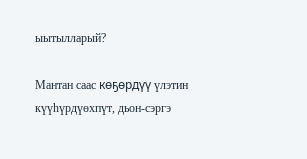ыытылларый?

Мантан саас көҕөрдүү үлэтин күүһүрдүөхпүт, дьон-сэргэ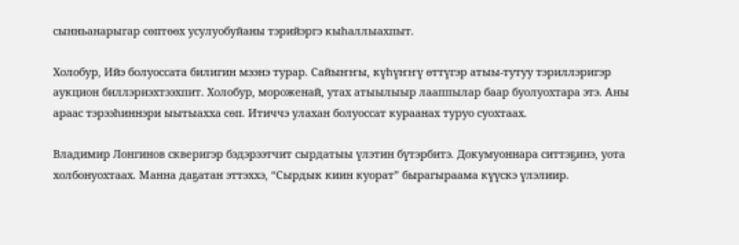сынньанарыгар сөптөөх усулуобуйаны тэрийэргэ кыһаллыахпыт.

Холобур, Ийэ болуоссата билигин мээнэ турар. Сайыҥҥы, күһүҥҥү өттүгэр атыы-тутуу тэриллэригэр аукцион биллэриэхтээхпит. Холобур, мороженай, утах атыылыыр лааппылар баар буолуохтара этэ. Аны араас тэрээһиннэри ыытыахха сөп. Итиччэ улахан болуоссат кураанах туруо суохтаах.

Владимир Лонгинов скверигэр бэдэрээтчит сырдатыы үлэтин бүтэрбитэ. Докумуоннара ситтэҕинэ, уота холбонуохтаах. Манна даҕатан эттэххэ, “Сырдык киин куорат” бырагыраама күүскэ үлэлиир.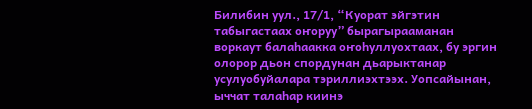Билибин уул., 17/1, “Куорат эйгэтин табыгастаах оҥоруу” бырагырааманан  воркаут балаһаакка оҥоһуллуохтаах, бу эргин олорор дьон спордунан дьарыктанар усулуобуйалара тэриллиэхтээх. Уопсайынан, ыччат талаһар киинэ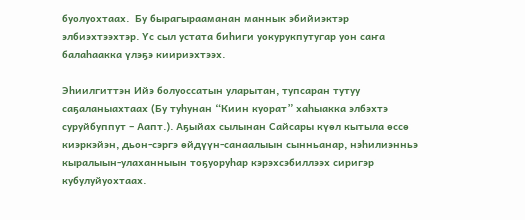буолуохтаах.  Бу бырагырааманан маннык эбийиэктэр элбиэхтээхтэр. Үс сыл устата биһиги уокурукпутугар уон саҥа балаһаакка үлэҕэ киириэхтээх.

Эһиилгиттэн Ийэ болуоссатын уларытан, тупсаран тутуу саҕаланыахтаах (Бу туһунан “Киин куорат” хаһыакка элбэхтэ суруйбуппут – Аапт.). Аҕыйах сылынан Сайсары күөл кытыла өссө киэркэйэн, дьон-сэргэ өйдүүн-санаалыын сынньанар, нэһилиэнньэ кыралыын-улаханныын тоҕуоруһар кэрэхсэбиллээх сиригэр кубулуйуохтаах.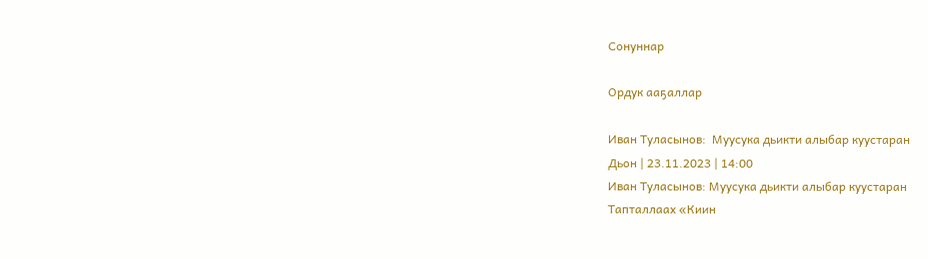Сонуннар

Ордук ааҕаллар

Иван Туласынов:  Муусука дьикти алыбар куустаран
Дьон | 23.11.2023 | 14:00
Иван Туласынов: Муусука дьикти алыбар куустаран
Тапталлаах «Киин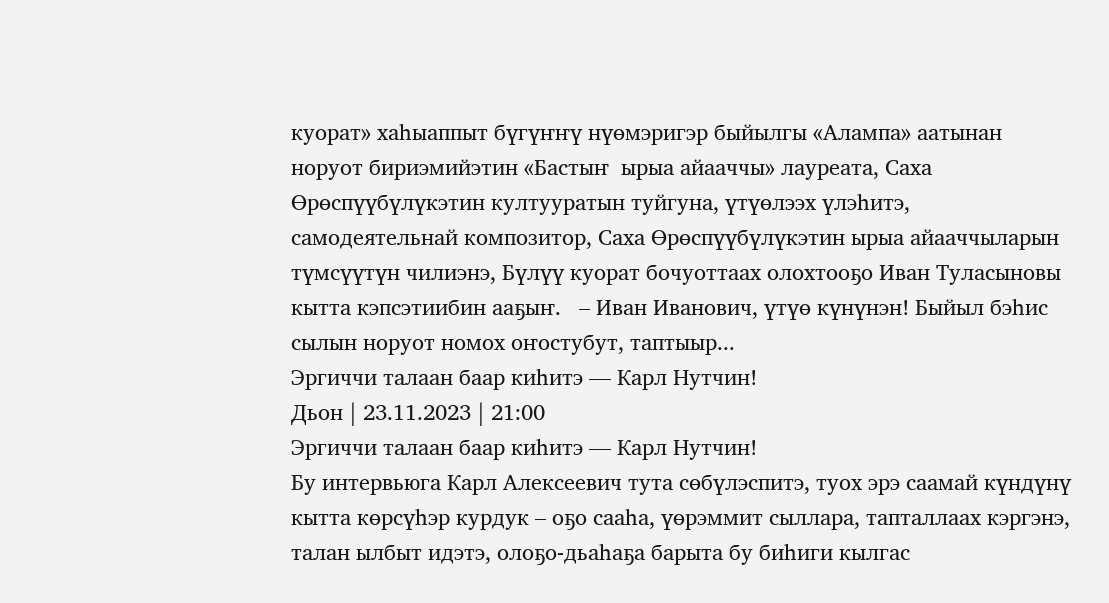куорат» хаһыаппыт бүгүҥҥү нүөмэригэр быйылгы «Алампа» аатынан норуот бириэмийэтин «Бастыҥ  ырыа айааччы» лауреата, Саха Өрөспүүбүлүкэтин култууратын туйгуна, үтүөлээх үлэһитэ, самодеятельнай композитор, Саха Өрөспүүбүлүкэтин ырыа айааччыларын түмсүүтүн чилиэнэ, Бүлүү куорат бочуоттаах олохтооҕо Иван Туласыновы кытта кэпсэтиибин ааҕыҥ.   – Иван Иванович, үтүө күнүнэн! Быйыл бэһис сылын норуот номох оҥостубут, таптыыр...
Эргиччи талаан баар киһитэ — Карл Нутчин!
Дьон | 23.11.2023 | 21:00
Эргиччи талаан баар киһитэ — Карл Нутчин!
Бу интервьюга Карл Алексеевич тута сөбүлэспитэ, туох эрэ саамай күндүнү кытта көрсүһэр курдук – оҕо сааһа, үөрэммит сыллара, тапталлаах кэргэнэ, талан ылбыт идэтэ, олоҕо-дьаһаҕа барыта бу биһиги кылгас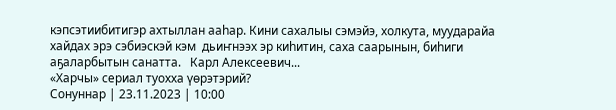кэпсэтиибитигэр ахтыллан ааһар. Кини сахалыы сэмэйэ, холкута, муударайа хайдах эрэ сэбиэскэй кэм  дьиҥнээх эр киһитин, саха саарынын, биһиги аҕаларбытын санатта.   Карл Алексеевич...
«Харчы» сериал туохха үөрэтэрий?
Сонуннар | 23.11.2023 | 10:00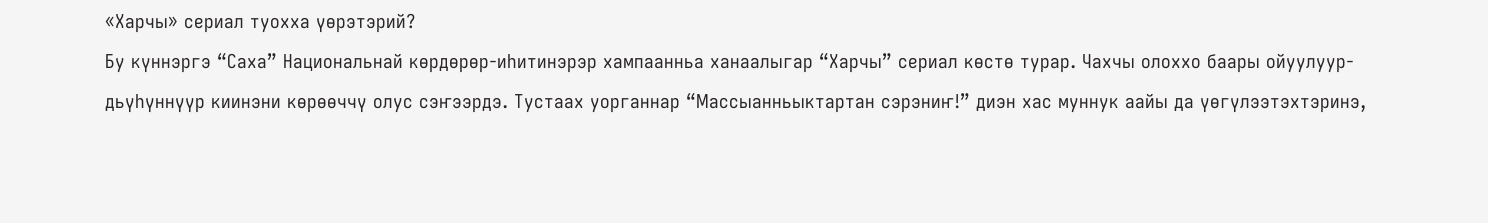«Харчы» сериал туохха үөрэтэрий?
Бу күннэргэ “Саха” Национальнай көрдөрөр-иһитинэрэр хампаанньа ханаалыгар “Харчы” сериал көстө турар. Чахчы олоххо баары ойуулуур-дьүһүннүүр киинэни көрөөччү олус сэҥээрдэ. Тустаах уорганнар “Массыанньыктартан сэрэниҥ!” диэн хас муннук аайы да үөгүлээтэхтэринэ,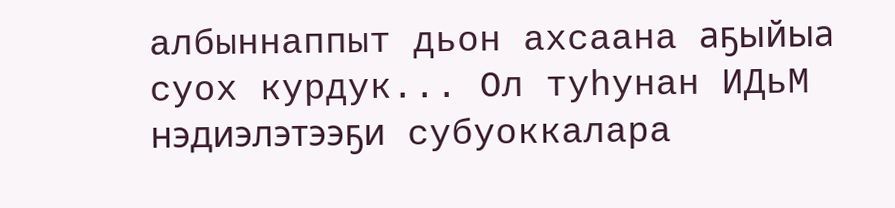албыннаппыт дьон ахсаана аҕыйыа суох курдук... Ол туһунан ИДьМ нэдиэлэтээҕи субуоккалара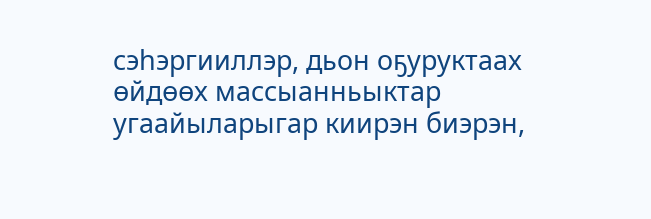сэһэргииллэр, дьон оҕуруктаах өйдөөх массыанньыктар угаайыларыгар киирэн биэрэн,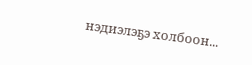нэдиэлэҕэ холбоон...